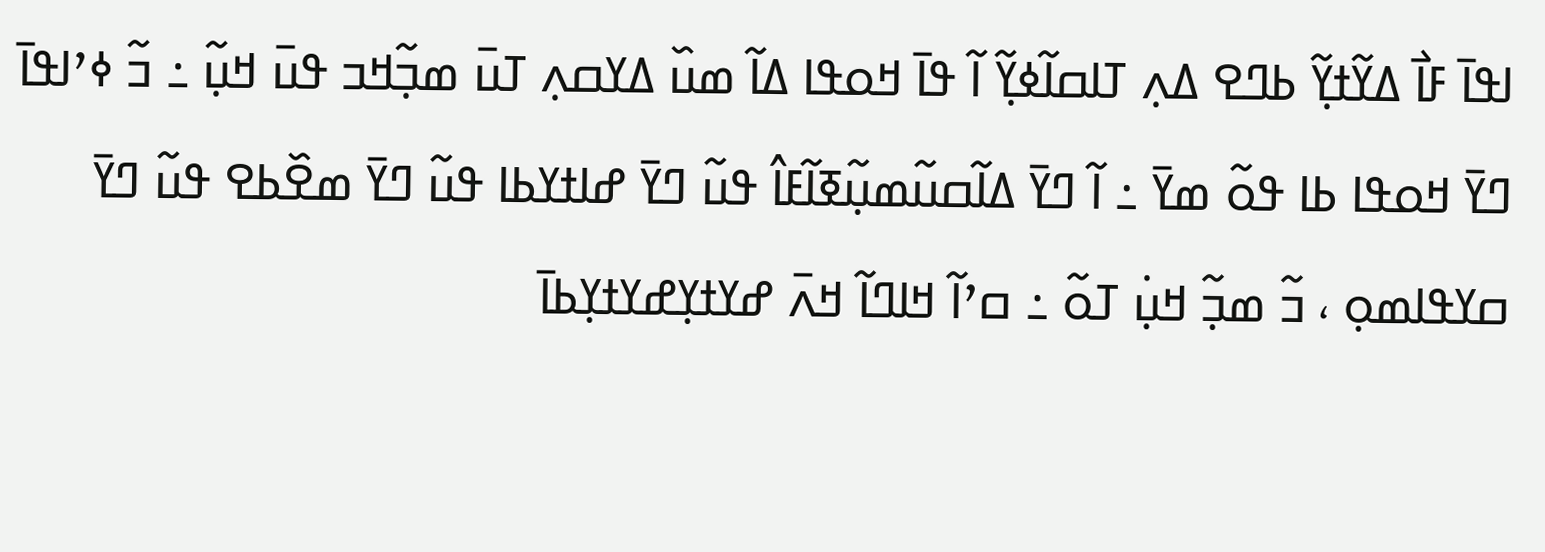ߊߟߊ߫ ߓߊ߯ ߡߌ߬ߙߌ߲߬ ߕߣߐ ߡߍ߲ ߠߊߛߊ߬ߦߌ߲߬ ߊ߬ ߟߊ߫ ߞߋߟߊ ߡߊ߬ ߘߎ߰ ߡߌߛߍ߲ ߠߎ߫ ߘߏ߲߬ߞߏ ߟߎ߫ ߞߎ߲߬ ߸ ߏ߬ ߦߴߊߟߊ߫ ߣߌ߫ ߞߋߟߊ ߕߊ ߟߋ߬ ߘߌ߫ ߸ ߊ߬ ߣߌ߫ ߡߊ߬ߛߎ߬ߘߎ߲߬ߧߊ߬ߓߊ߮ ߟߎ߬ ߣߌ߫ ߝߊߙߌߕߊ ߟߎ߬ ߣߌ߫ ߘߐ߰ߕߐ ߟߎ߬ ߣߌ߫ ߛߌߟߊߘߋ߲ ، ߏ߬ ߘߏ߲߬ ߞߎ߲߭ ߠߋ߬ ߸ ߛߴߊ߬ ߞߊߣߊ߬ ߞߍ߫ ߝߌߙߌ߲ߝߌߙߌ߲ߕߊ߫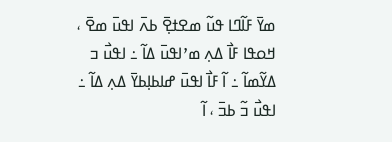ߘߌ߫ ߓߊ߬ߣߊ ߟߎ߬ ߘߐߙߐ߲߫ ߕߍ߫ ߊߟߎ߫ ߘߐ߫ ، ߞߋߟߊ ߓߊ߯ ߡߍ߲ ߘߴߊߟߎ߫ ߡߊ߬ ߸ ߊߟߎ߯ ߏ ߡߌ߬ߘߊ߬ ߸ ߊ߬ ߓߊ߯ ߊߟߎ߫ ߝߊߕߊ߲ߕߌ߫ ߡߍ߲ ߡߊ߬ ߸ ߊߟߎ߯ ߏ߬ ߕߏ߫ ، ߊ߬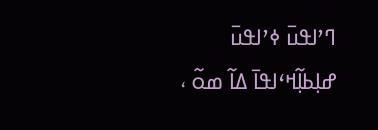ߣߴߊߟߎ߫ ߦߴߊߟߎ߫ ߝߊ߲ߕߊ߲߬ߞߵߊߟߊ߫ ߡߊ߬ ߘߋ߬ ،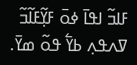ߓߊߏ߬ ߊߟߊ߫ ߦߋ߫ ߓߌ߲߬ߓߊ߬ߏ߬ ߜߍߟߍ߲ ߕߌ߱ ߟߋ߬ ߘߌ߫.